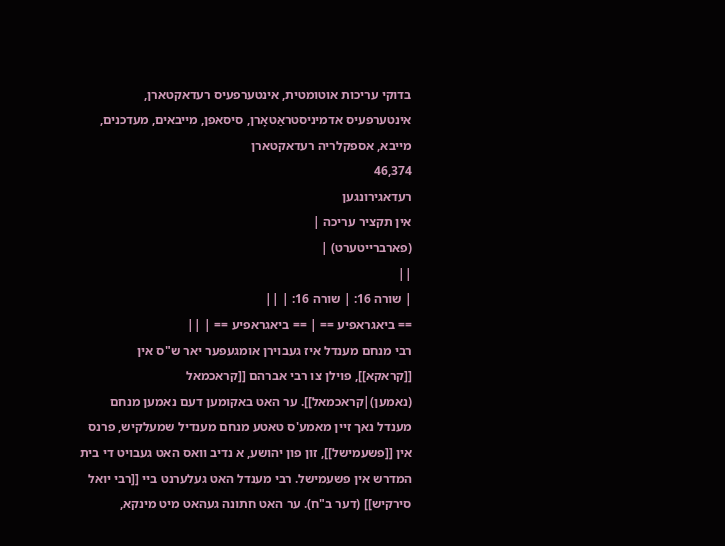בדוקי עריכות אוטומטית, אינטערפעיס רעדאקטארן, אינטערפעיס אדמיניסטראַטאָרן, סיסאפן, מייבאים, מעדכנים, מייבא, אספקלריה רעדאקטארן
46,374
רעדאגירונגען
אין תקציר עריכה |
(פארברייטערט) |
||
| שורה 16: | שורה 16: | ||
== ביאגראפיע == | == ביאגראפיע == | ||
רבי מנחם מענדל איז געבוירן אומגעפער יאר ש"ס אין [[קראקא]], פוילן צו רבי אברהם [[קראכמאל (נאמען)|קראכמאל]]. ער האט באקומען דעם נאמען מנחם מענדל נאך זיין מאמע'ס טאטע מנחם מענדיל שמעלקיש, פרנס אין [[פשעמישל]], זון פון יהושע, א נדיב וואס האט געבויט די בית המדרש אין פשעמישל. רבי מענדל האט געלערנט ביי [[רבי יואל סירקיש]] (דער ב"ח). ער האט חתונה געהאט מיט מינקא,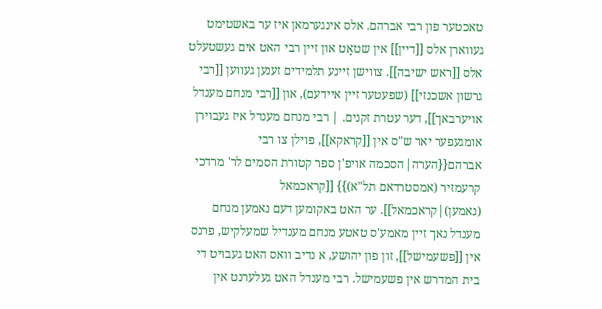טאכטער פון רבי אברהם. אלס אינגערמאן איז ער באשטימט געווארן אלס [[דיין]] אין שטאָט און זיין רבי האט אים געשטעלט אלס [[ראש ישיבה]]. צווישן זיינע תלמידים זענען געווען [[רבי גרשון אשכנזי]] (שפעטער זיין איידעם), און [[רבי מנחם מענדל אויערבאך]], דער עטרת זקנים. | רבי מנחם מענדל איז געבוירן אומגעפער יאר ש"ס אין [[קראקא]], פוילן צו רבי אברהם{{הערה|הסכמה אויפ'ן ספר קטורת הסמים לר' מרדכי קרעמזיר (אמסטרדאם תל"א)}} [[קראכמאל (נאמען)|קראכמאל]]. ער האט באקומען דעם נאמען מנחם מענדל נאך זיין מאמע'ס טאטע מנחם מענדיל שמעלקיש, פרנס אין [[פשעמישל]], זון פון יהושע, א נדיב וואס האט געבויט די בית המדרש אין פשעמישל. רבי מענדל האט געלערנט אין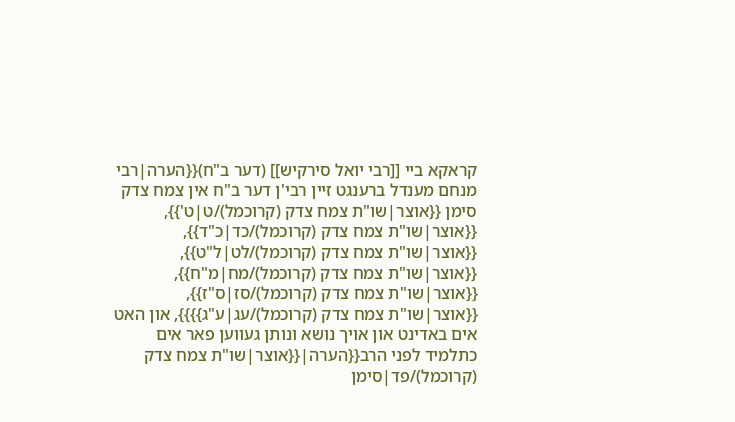קראקא ביי [[רבי יואל סירקיש]] (דער ב"ח){{הערה|רבי מנחם מענדל ברענגט זיין רבי'ן דער ב"ח אין צמח צדק סימן {{אוצר|שו"ת צמח צדק (קרוכמל)/ט|ט'}}, {{אוצר|שו"ת צמח צדק (קרוכמל)/כד|כ"ד}}, {{אוצר|שו"ת צמח צדק (קרוכמל)/לט|ל"ט}}, {{אוצר|שו"ת צמח צדק (קרוכמל)/מח|מ"ח}}, {{אוצר|שו"ת צמח צדק (קרוכמל)/סז|ס"ז}}, {{אוצר|שו"ת צמח צדק (קרוכמל)/עג|ע"ג}}}}, און האט אים באדינט און אויך נושא ונותן געווען פאר אים כתלמיד לפני הרב{{הערה|{{אוצר|שו"ת צמח צדק (קרוכמל)/פד|סימן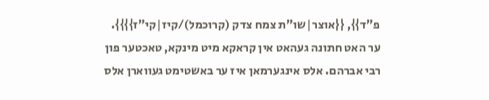פ"ד}}, {{אוצר|שו"ת צמח צדק (קרוכמל)/קיז|קי"ז}}}}. ער האט חתונה געהאט אין קראקא מיט מינקא, טאכטער פון רבי אברהם. אלס אינגערמאן איז ער באשטימט געווארן אלס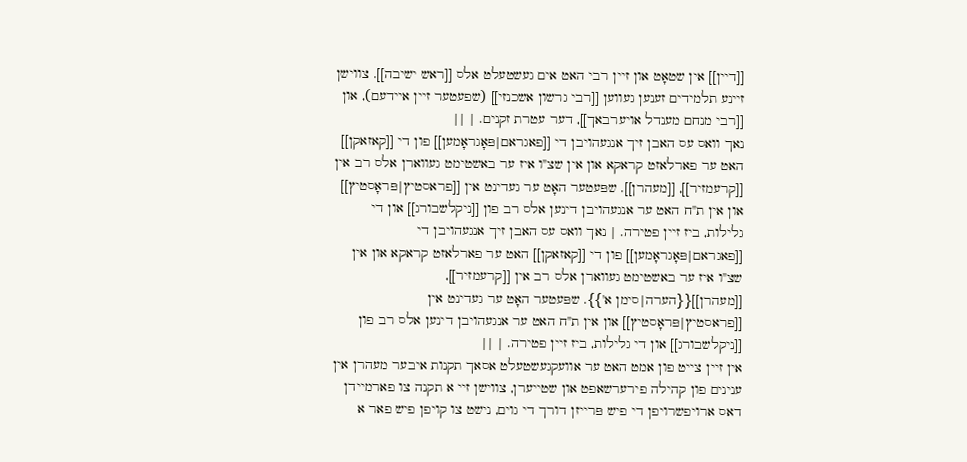[[דיין]] אין שטאָט און זיין רבי האט אים געשטעלט אלס [[ראש ישיבה]]. צווישן זיינע תלמידים זענען געווען [[רבי גרשון אשכנזי]] (שפעטער זיין איידעם), און [[רבי מנחם מענדל אויערבאך]], דער עטרת זקנים. | ||
נאך וואס עס האבן זיך אנגעהויבן די [[פאגראם|פּאָגראָמען]] פון די [[קאזאקן]] האט ער פארלאזט קראקא און אין שצ"ו איז ער באשטימט געווארן אלס רב אין [[קרעמזיר]], [[מעהרן]]. שפּעטער האָט ער געדינט אין [[פראסטיץ|פּראָסטיץ]] און אין ת"ח האט ער אנגעהויבן דינען אלס רב פון [[ניקלשבורג]] און די גלילות, ביז זיין פטירה. | נאך וואס עס האבן זיך אנגעהויבן די [[פאגראם|פּאָגראָמען]] פון די [[קאזאקן]] האט ער פארלאזט קראקא און אין שצ"ו איז ער באשטימט געווארן אלס רב אין [[קרעמזיר]], [[מעהרן]]{{הערה|סימן א'}}. שפּעטער האָט ער געדינט אין [[פראסטיץ|פּראָסטיץ]] און אין ת"ח האט ער אנגעהויבן דינען אלס רב פון [[ניקלשבורג]] און די גלילות, ביז זיין פטירה. | ||
אין זיין צייט פון אמט האט ער אוועקגעשטעלט אסאך תקנות איבער מעהרן אין ענינים פון קהילה פירערשאפט און שטייערן, צווישן זיי א תקנה צו פארמיידן דאס ארויפשרויפן די פיש פּרייזן דורך די גוים, נישט צו קויפן פיש פאר א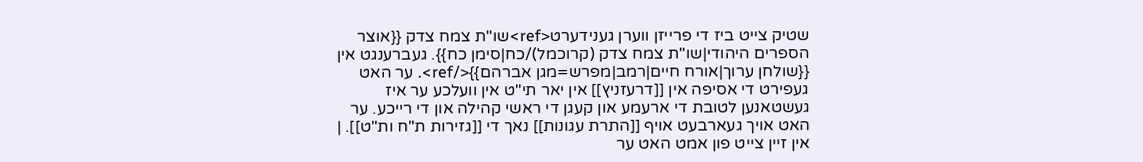שטיק צייט ביז די פרייזן ווערן גענידערט<ref>שו"ת צמח צדק {{אוצר הספרים היהודי|שו"ת צמח צדק (קרוכמל)/כח|סימן כח}}. געברענגט אין {{שולחן ערוך|אורח חיים|רמב|מפרש=מגן אברהם}}</ref>. ער האט געפירט די אסיפה אין [[דרעזניץ]] אין יאר תי"ט אין וועלכע ער איז געשטאנען לטובת די ארעמע און קעגן די ראשי קהילה און די רייכע. ער האט אויך געארבעט אויף [[התרת עגונות]] נאך די [[גזירות ת"ח ות"ט]]. | אין זיין צייט פון אמט האט ער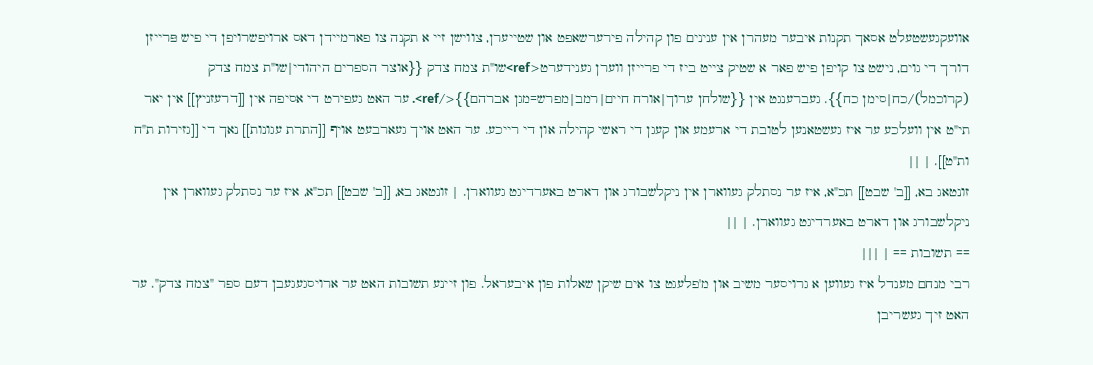אוועקגעשטעלט אסאך תקנות איבער מעהרן אין ענינים פון קהילה פירערשאפט און שטייערן, צווישן זיי א תקנה צו פארמיידן דאס ארויפשרויפן די פיש פּרייזן דורך די גוים, נישט צו קויפן פיש פאר א שטיק צייט ביז די פרייזן ווערן גענידערט<ref>שו"ת צמח צדק {{אוצר הספרים היהודי|שו"ת צמח צדק (קרוכמל)/כח|סימן כח}}. געברענגט אין {{שולחן ערוך|אורח חיים|רמב|מפרש=מגן אברהם}}</ref>. ער האט געפירט די אסיפה אין [[דרעזניץ]] אין יאר תי"ט אין וועלכע ער איז געשטאנען לטובת די ארעמע און קעגן די ראשי קהילה און די רייכע. ער האט אויך געארבעט אויף [[התרת עגונות]] נאך די [[גזירות ת"ח ות"ט]]. | ||
זונטאג בא, [[ב' שבט]] תכ"א, איז ער נסתלק געווארן אין ניקלשבורג און דארט באערדיגט געווארן. | זונטאג בא, [[ב' שבט]] תכ"א, איז ער נסתלק געווארן אין ניקלשבורג און דארט באערדיגט געווארן. | ||
== תשובות == | |||
רבי מנחם מענדל איז געווען א גרויסער משיב און מ'פלעגט צו אים שיקן שאלות פון איבעראל. פון זיינע תשובות האט ער ארויסגעגעבן דעם ספר "צמח צדק". ער האט זיך געשריבן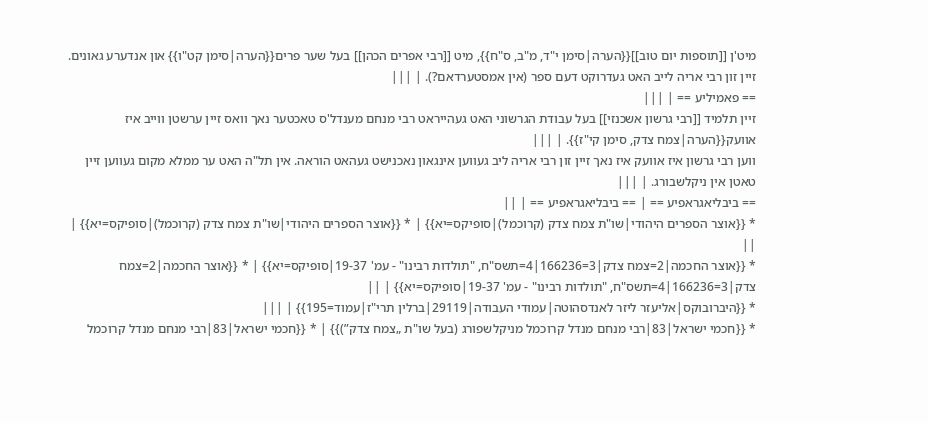מיט'ן [[תוספות יום טוב]]{{הערה|סימן י"ד, מ"ב, ס"ח}}, מיט [[רבי אפרים הכהן]] בעל שער פרים{{הערה|סימן קט"ו}} און אנדערע גאונים. זיין זון רבי אריה לייב האט געדרוקט דעם ספר (אין אמסטערדאם?). | |||
== פאמיליע == | |||
זיין תלמיד [[רבי גרשון אשכנזי]] בעל עבודת הגרשוני האט געהייראט רבי מנחם מענדל'ס טאכטער נאך וואס זיין ערשטן ווייב איז אוועק{{הערה|צמח צדק, סימן קי"ז}}. | |||
ווען רבי גרשון איז אוועק איז נאך זיין זון רבי אריה ליב געווען אינגאון נאכנישט געהאט הוראה. אין תל"ה האט ער ממלא מקום געווען זיין טאטן אין ניקלשבורג. | |||
== ביבליאגראפיע == | == ביבליאגראפיע == | ||
* {{אוצר הספרים היהודי|שו"ת צמח צדק (קרוכמל)|סופיקס=יא}} | * {{אוצר הספרים היהודי|שו"ת צמח צדק (קרוכמל)|סופיקס=יא}} | ||
* {{אוצר החכמה|2=צמח צדק|3=166236|4=תשס"ח, "תולדות רבינו" - עמ' 19-37|סופיקס=יא}} | * {{אוצר החכמה|2=צמח צדק|3=166236|4=תשס"ח, "תולדות רבינו" - עמ' 19-37|סופיקס=יא}} | ||
* {{היברובוקס|אליעזר ליזר לאנדסהוטה|עמודי העבודה|29119|ברלין תרי"ז|עמוד=195}} | |||
* {{חכמי ישראל|83|רבי מנחם מנדל קרוכמל מניקלשפורג (בעל שו"ת „צמח צדק”)}} | * {{חכמי ישראל|83|רבי מנחם מנדל קרוכמל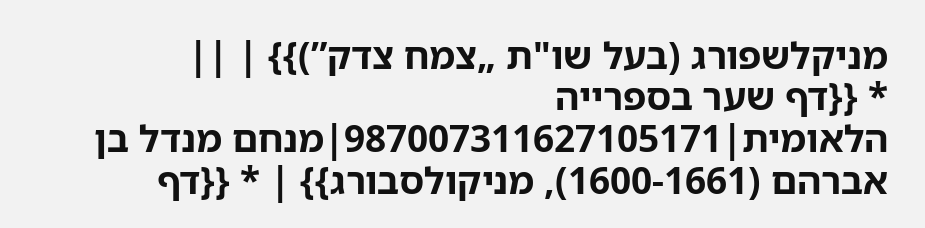מניקלשפורג (בעל שו"ת „צמח צדק”)}} | ||
* {{דף שער בספרייה הלאומית|987007311627105171|מנחם מנדל בן אברהם (1600-1661), מניקולסבורג}} | * {{דף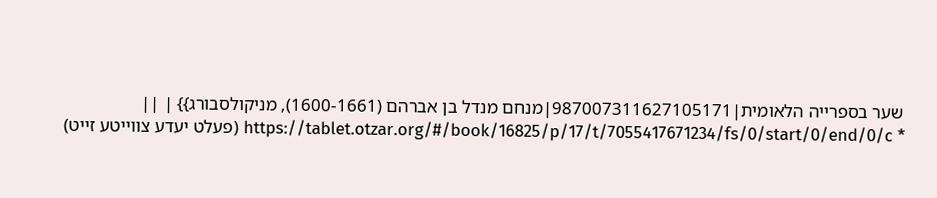שער בספרייה הלאומית|987007311627105171|מנחם מנדל בן אברהם (1600-1661), מניקולסבורג}} | ||
* https://tablet.otzar.org/#/book/16825/p/17/t/7055417671234/fs/0/start/0/end/0/c (פעלט יעדע צווייטע זייט)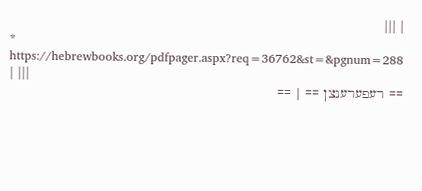| |||
* https://hebrewbooks.org/pdfpager.aspx?req=36762&st=&pgnum=288 | |||
== רעפערענצן == | ==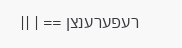רעפערענצן == | ||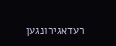רעדאגירונגען